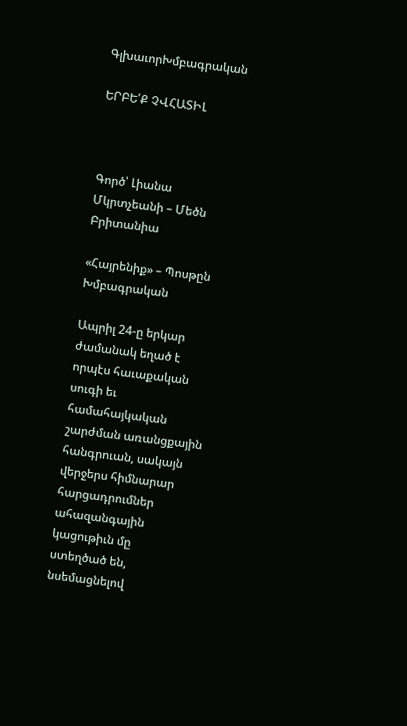ԳլխաւորԽմբագրական

ԵՐԲԵ՛Ք ՉՎՀԱՏԻԼ



Գործ՝ Լիանա Մկրտչեանի – Մեծն Բրիտանիա

«Հայրենիք» – Պոսթըն
Խմբագրական

Ապրիլ 24-ը երկար ժամանակ եղած է որպէս հաւաքական սուգի եւ համահայկական շարժման առանցքային հանգրուան, սակայն վերջերս հիմնարար հարցադրումներ ահազանգային կացութիւն մը ստեղծած են, նսեմացնելով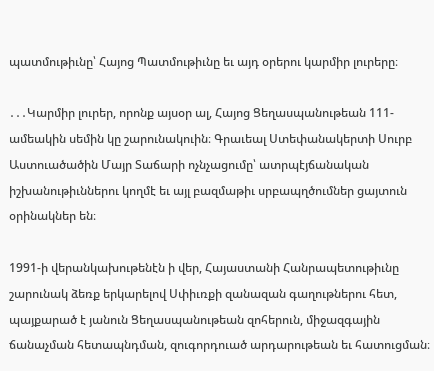պատմութիւնը՝ Հայոց Պատմութիւնը եւ այդ օրերու կարմիր լուրերը։

․․․Կարմիր լուրեր, որոնք այսօր ալ, Հայոց Ցեղասպանութեան 111-ամեակին սեմին կը շարունակուին։ Գրաւեալ Ստեփանակերտի Սուրբ Աստուածածին Մայր Տաճարի ոչնչացումը՝ ատրպէյճանական իշխանութիւններու կողմէ եւ այլ բազմաթիւ սրբապղծումներ ցայտուն օրինակներ են։

1991-ի վերանկախութենէն ի վեր, Հայաստանի Հանրապետութիւնը շարունակ ձեռք երկարելով Սփիւռքի զանազան գաղութներու հետ, պայքարած է յանուն Ցեղասպանութեան զոհերուն, միջազգային ճանաչման հետապնդման, զուգորդուած արդարութեան եւ հատուցման։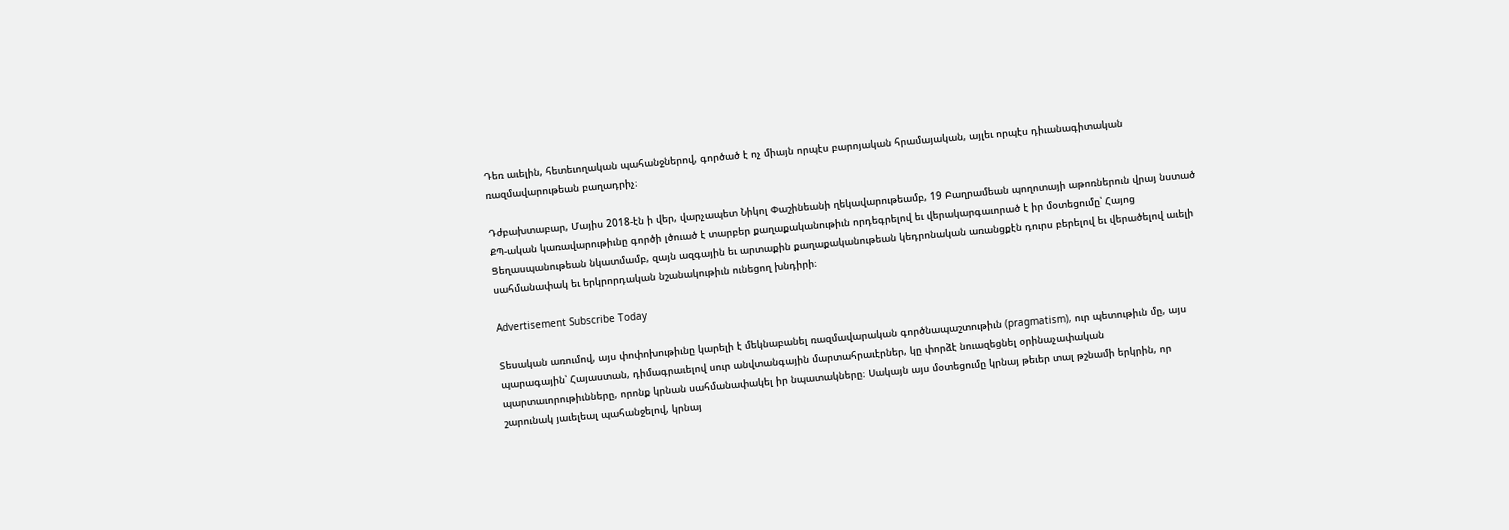Դեռ աւելին, հետեւողական պահանջներով, գործած է ոչ միայն որպէս բարոյական հրամայական, այլեւ որպէս դիւանագիտական ռազմավարութեան բաղադրիչ։

Դժբախտաբար, Մայիս 2018-էն ի վեր, վարչապետ Նիկոլ Փաշինեանի ղեկավարութեամբ, 19 Բաղրամեան պողոտայի աթոռներուն վրայ նստած ՔՊ-ական կառավարութիւնը գործի լծուած է տարբեր քաղաքականութիւն որդեգրելով եւ վերակարգաւորած է իր մօտեցումը՝ Հայոց Ցեղասպանութեան նկատմամբ, զայն ազգային եւ արտաքին քաղաքականութեան կեդրոնական առանցքէն դուրս բերելով եւ վերածելով աւելի սահմանափակ եւ երկրորդական նշանակութիւն ունեցող խնդիրի։

Advertisement Subscribe Today

Տեսական առումով, այս փոփոխութիւնը կարելի է մեկնաբանել ռազմավարական գործնապաշտութիւն (pragmatism), ուր պետութիւն մը, այս պարագային՝ Հայաստան, դիմագրաւելով սուր անվտանգային մարտահրաւէրներ, կը փորձէ նուազեցնել օրինաչափական պարտաւորութիւնները, որոնք կրնան սահմանափակել իր նպատակները։ Սակայն այս մօտեցումը կրնայ թեւեր տալ թշնամի երկրին, որ շարունակ յաւելեալ պահանջելով, կրնայ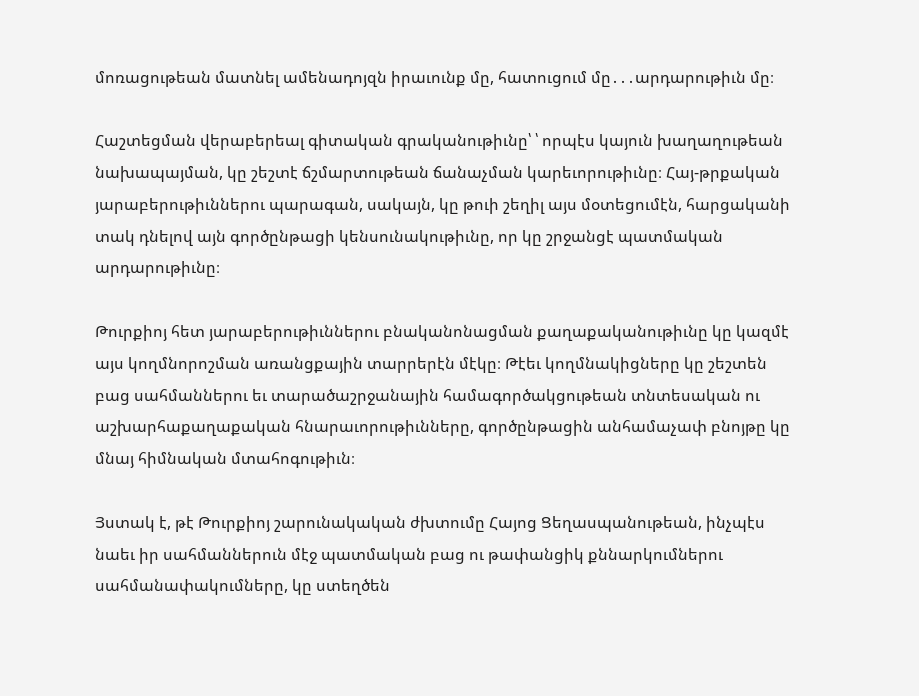մոռացութեան մատնել ամենադոյզն իրաւունք մը, հատուցում մը․․․արդարութիւն մը։

Հաշտեցման վերաբերեալ գիտական գրականութիւնը՝ ՝ որպէս կայուն խաղաղութեան նախապայման, կը շեշտէ ճշմարտութեան ճանաչման կարեւորութիւնը։ Հայ-թրքական յարաբերութիւններու պարագան, սակայն, կը թուի շեղիլ այս մօտեցումէն, հարցականի տակ դնելով այն գործընթացի կենսունակութիւնը, որ կը շրջանցէ պատմական արդարութիւնը։

Թուրքիոյ հետ յարաբերութիւններու բնականոնացման քաղաքականութիւնը կը կազմէ այս կողմնորոշման առանցքային տարրերէն մէկը։ Թէեւ կողմնակիցները կը շեշտեն բաց սահմաններու եւ տարածաշրջանային համագործակցութեան տնտեսական ու աշխարհաքաղաքական հնարաւորութիւնները, գործընթացին անհամաչափ բնոյթը կը մնայ հիմնական մտահոգութիւն։

Յստակ է, թէ Թուրքիոյ շարունակական ժխտումը Հայոց Ցեղասպանութեան, ինչպէս նաեւ իր սահմաններուն մէջ պատմական բաց ու թափանցիկ քննարկումներու սահմանափակումները, կը ստեղծեն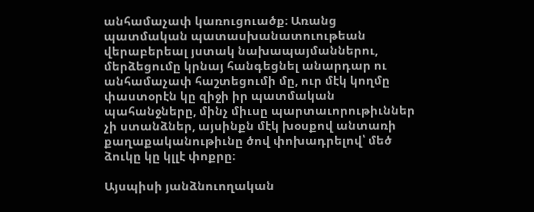անհամաչափ կառուցուածք։ Առանց պատմական պատասխանատուութեան վերաբերեալ յստակ նախապայմաններու, մերձեցումը կրնայ հանգեցնել անարդար ու անհամաչափ հաշտեցումի մը, ուր մէկ կողմը փաստօրէն կը զիջի իր պատմական պահանջները, մինչ միւսը պարտաւորութիւններ չի ստանձներ, այսինքն մէկ խօսքով անտառի քաղաքականութիւնը ծով փոխադրելով՝ մեծ ձուկը կը կլլէ փոքրը։

Այսպիսի յանձնուողական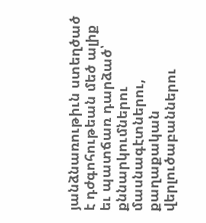յանձնառութիւն ստեղծած է դժգոհութեան մեծ ալիք եւ պատճառ դարձած՝ քննարկումներու մասնագէտներու, քաղաքական վերլուծաբաններու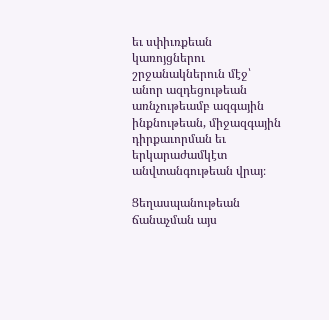եւ սփիւռքեան կառոյցներու շրջանակներուն մէջ՝ անոր ազդեցութեան առնչութեամբ ազգային ինքնութեան, միջազգային դիրքաւորման եւ երկարաժամկէտ անվտանգութեան վրայ։

Ցեղասպանութեան ճանաչման այս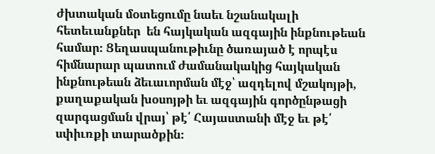ժխտական մօտեցումը նաեւ նշանակալի հետեւանքներ  են հայկական ազգային ինքնութեան համար։ Ցեղասպանութիւնը ծառայած է որպէս հիմնարար պատում ժամանակակից հայկական ինքնութեան ձեւաւորման մէջ՝ ազդելով մշակոյթի, քաղաքական խօսոյթի եւ ազգային գործընթացի զարգացման վրայ՝ թէ՛ Հայաստանի մէջ եւ թէ՛ սփիւռքի տարածքին։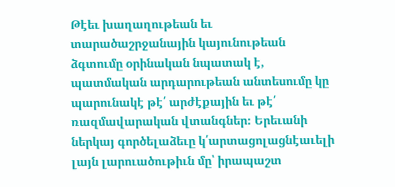Թէեւ խաղաղութեան եւ տարածաշրջանային կայունութեան ձգտումը օրինական նպատակ է, պատմական արդարութեան անտեսումը կը պարունակէ թէ՛ արժէքային եւ թէ՛ ռազմավարական վտանգներ։ Երեւանի ներկայ գործելաձեւը կ՛արտացոլացնէաւելի լայն լարուածութիւն մը՝ իրապաշտ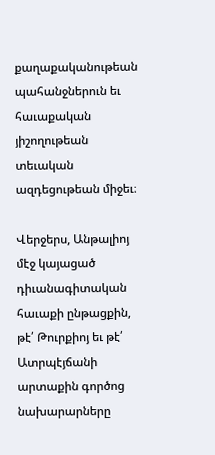քաղաքականութեան պահանջներուն եւ հաւաքական յիշողութեան տեւական ազդեցութեան միջեւ։

Վերջերս, Անթալիոյ մէջ կայացած դիւանագիտական հաւաքի ընթացքին, թէ՛ Թուրքիոյ եւ թէ՛ Ատրպէյճանի արտաքին գործոց նախարարները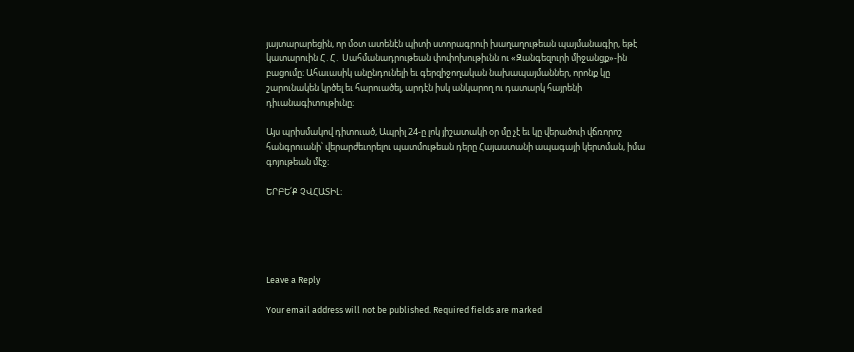յայտարարեցին, որ մօտ ատենէն պիտի ստորագրուի խաղաղութեան պայմանագիր, եթէ կատարուին Հ․Հ․ Սահմանադրութեան փոփոխութիւնն ու «Զանգեզուրի միջանցք»-ին բացումը։ Ահաւասիկ անընդունելի եւ գերզիջողական նախապայմաններ, որոնք կը շարունակեն կրծել եւ հարուածել, արդէն իսկ անկարող ու դատարկ հայրենի դիւանագիտութիւնը։

Այս պրիսմակով դիտուած, Ապրիլ 24-ը լոկ յիշատակի օր մը չէ եւ կը վերածուի վճռորոշ հանգրուանի՝ վերարժեւորելու պատմութեան դերը Հայաստանի ապագայի կերտման, իմա գոյութեան մէջ։

ԵՐԲԵ՛Ք ՉՎՀԱՏԻԼ։





Leave a Reply

Your email address will not be published. Required fields are marked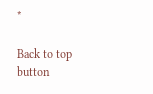*

Back to top button